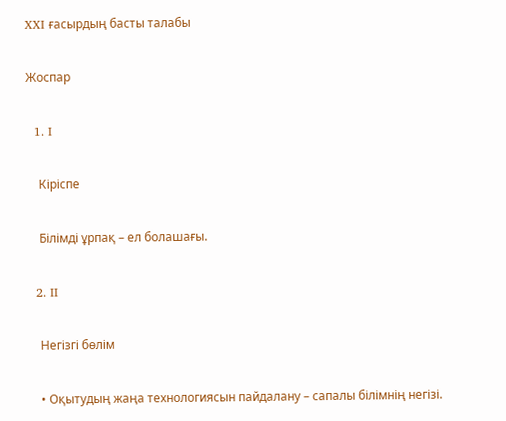XXI ғасырдың басты талабы

Жоспар

  1. I

    Кіріспе

    Білімді ұрпақ – ел болашағы.

  2. II

    Негізгі бөлім

    • Оқытудың жаңа технологиясын пайдалану – сапалы білімнің негізі.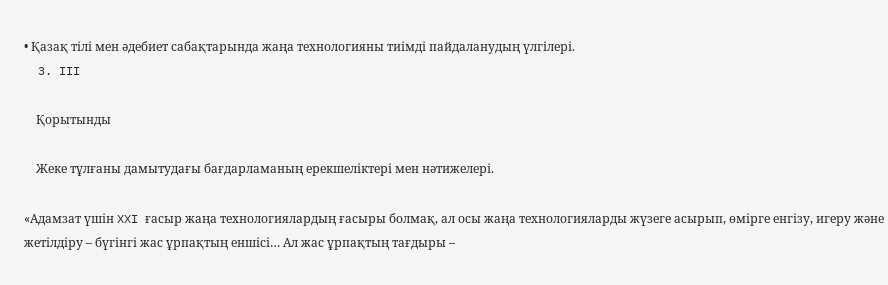• Қазақ тілі мен әдебиет сабақтарында жаңа технологияны тиімді пайдаланудың үлгілері.
  3. III

    Қорытынды

    Жеке тұлғаны дамытудағы бағдарламаның ерекшеліктері мен нәтижелері.

«Адамзат үшін XXI ғасыр жаңа технологиялардың ғасыры болмақ, ал осы жаңа технологияларды жүзеге асырып, өмірге енгізу, игеру және жетілдіру – бүгінгі жас ұрпақтың еншісі… Ал жас ұрпақтың тағдыры –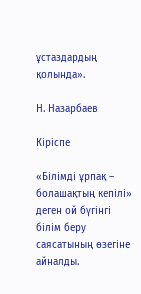ұстаздардың қолында».

Н. Назарбаев

Кіріспе

«Білімді ұрпақ – болашақтың кепілі» деген ой бүгінгі білім беру саясатының өзегіне айналды.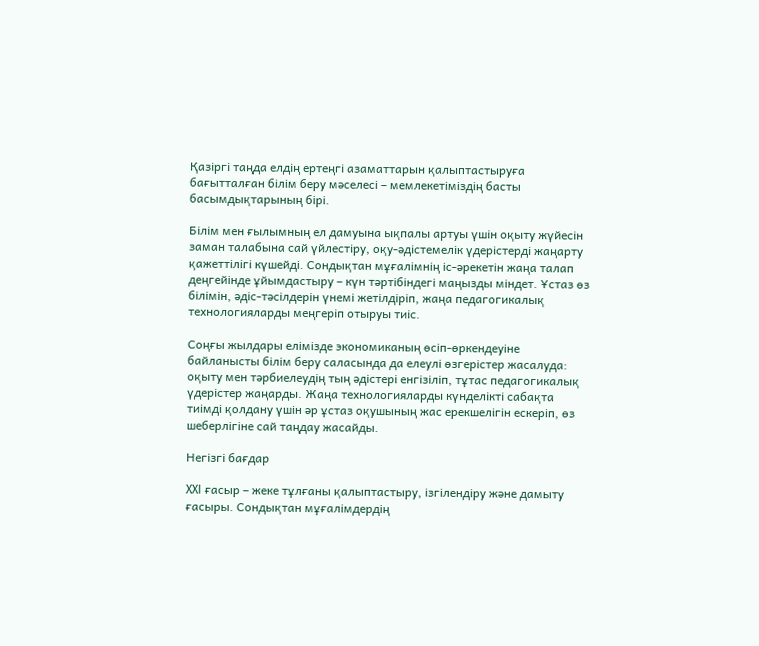Қазіргі таңда елдің ертеңгі азаматтарын қалыптастыруға бағытталған білім беру мәселесі – мемлекетіміздің басты басымдықтарының бірі.

Білім мен ғылымның ел дамуына ықпалы артуы үшін оқыту жүйесін заман талабына сай үйлестіру, оқу-әдістемелік үдерістерді жаңарту қажеттілігі күшейді. Сондықтан мұғалімнің іс-әрекетін жаңа талап деңгейінде ұйымдастыру – күн тәртібіндегі маңызды міндет. Ұстаз өз білімін, әдіс-тәсілдерін үнемі жетілдіріп, жаңа педагогикалық технологияларды меңгеріп отыруы тиіс.

Соңғы жылдары елімізде экономиканың өсіп-өркендеуіне байланысты білім беру саласында да елеулі өзгерістер жасалуда: оқыту мен тәрбиелеудің тың әдістері енгізіліп, тұтас педагогикалық үдерістер жаңарды. Жаңа технологияларды күнделікті сабақта тиімді қолдану үшін әр ұстаз оқушының жас ерекшелігін ескеріп, өз шеберлігіне сай таңдау жасайды.

Негізгі бағдар

XXI ғасыр – жеке тұлғаны қалыптастыру, ізгілендіру және дамыту ғасыры. Сондықтан мұғалімдердің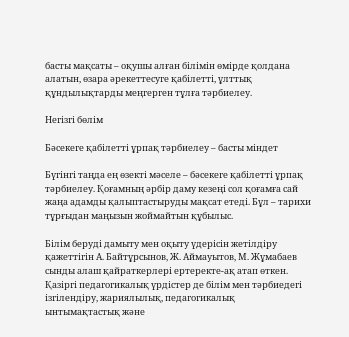басты мақсаты – оқушы алған білімін өмірде қолдана алатын, өзара әрекеттесуге қабілетті, ұлттық құндылықтарды меңгерген тұлға тәрбиелеу.

Негізгі бөлім

Бәсекеге қабілетті ұрпақ тәрбиелеу – басты міндет

Бүгінгі таңда ең өзекті мәселе – бәсекеге қабілетті ұрпақ тәрбиелеу. Қоғамның әрбір даму кезеңі сол қоғамға сай жаңа адамды қалыптастыруды мақсат етеді. Бұл – тарихи тұрғыдан маңызын жоймайтын құбылыс.

Білім беруді дамыту мен оқыту үдерісін жетілдіру қажеттігін А. Байтұрсынов, Ж. Аймауытов, М. Жұмабаев сынды алаш қайраткерлері ертеректе-ақ атап өткен. Қазіргі педагогикалық үрдістер де білім мен тәрбиедегі ізгілендіру, жариялылық, педагогикалық ынтымақтастық және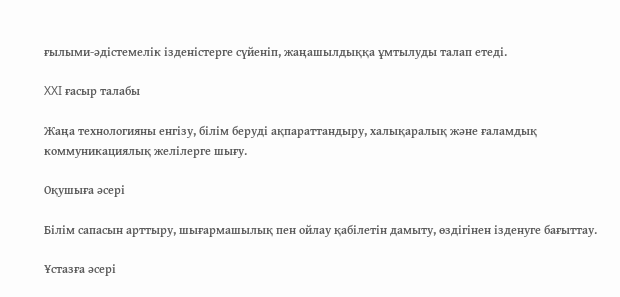ғылыми-әдістемелік ізденістерге сүйеніп, жаңашылдыққа ұмтылуды талап етеді.

XXI ғасыр талабы

Жаңа технологияны енгізу, білім беруді ақпараттандыру, халықаралық және ғаламдық коммуникациялық желілерге шығу.

Оқушыға әсері

Білім сапасын арттыру, шығармашылық пен ойлау қабілетін дамыту, өздігінен ізденуге бағыттау.

Ұстазға әсері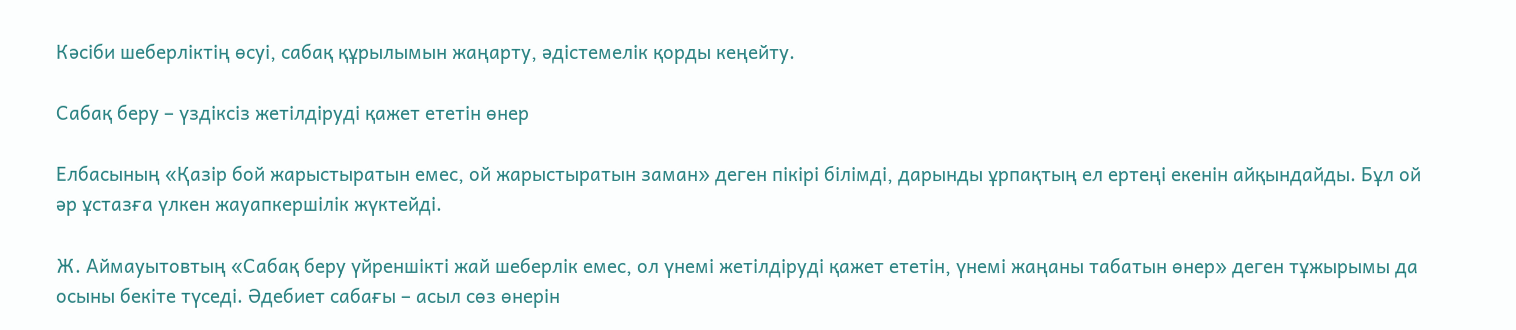Кәсіби шеберліктің өсуі, сабақ құрылымын жаңарту, әдістемелік қорды кеңейту.

Сабақ беру – үздіксіз жетілдіруді қажет ететін өнер

Елбасының «Қазір бой жарыстыратын емес, ой жарыстыратын заман» деген пікірі білімді, дарынды ұрпақтың ел ертеңі екенін айқындайды. Бұл ой әр ұстазға үлкен жауапкершілік жүктейді.

Ж. Аймауытовтың «Сабақ беру үйреншікті жай шеберлік емес, ол үнемі жетілдіруді қажет ететін, үнемі жаңаны табатын өнер» деген тұжырымы да осыны бекіте түседі. Әдебиет сабағы – асыл сөз өнерін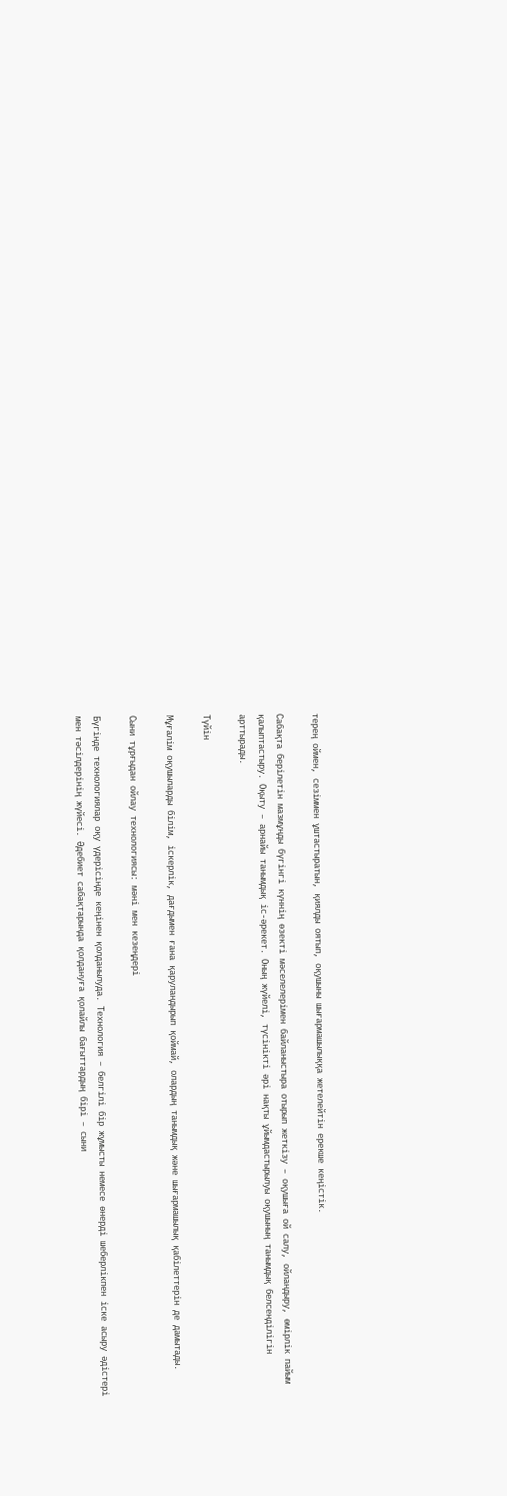терең оймен, сезіммен ұштастыратын, қиялды оятып, оқушыны шығармашылыққа жетелейтін ерекше кеңістік.

Сабақта берілетін мазмұнды бүгінгі күннің өзекті мәселелерімен байланыстыра отырып жеткізу – оқушыға ой салу, ойландыру, өмірлік пайым қалыптастыру. Оқыту – арнайы танымдық іс-әрекет. Оның жүйелі, түсінікті әрі нақты ұйымдастырылуы оқушының танымдық белсенділігін арттырады.

Түйін

Мұғалім оқушыларды білім, іскерлік, дағдымен ғана қаруландырып қоймай, олардың танымдық және шығармашылық қабілеттерін де дамытады.

Сыни тұрғыдан ойлау технологиясы: мәні мен кезеңдері

Бүгінде технологиялар оқу үдерісінде кеңінен қолданылуда. Технология – белгілі бір жұмысты немесе өнерді шеберлікпен іске асыру әдістері мен тәсілдерінің жүйесі. Әдебиет сабақтарында қолдануға қолайлы бағыттардың бірі – сыни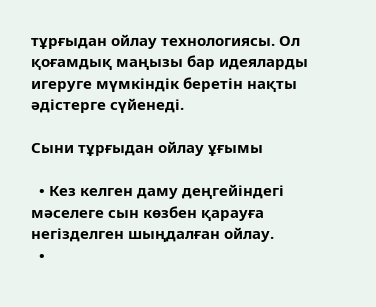тұрғыдан ойлау технологиясы. Ол қоғамдық маңызы бар идеяларды игеруге мүмкіндік беретін нақты әдістерге сүйенеді.

Сыни тұрғыдан ойлау ұғымы

  • Кез келген даму деңгейіндегі мәселеге сын көзбен қарауға негізделген шыңдалған ойлау.
  •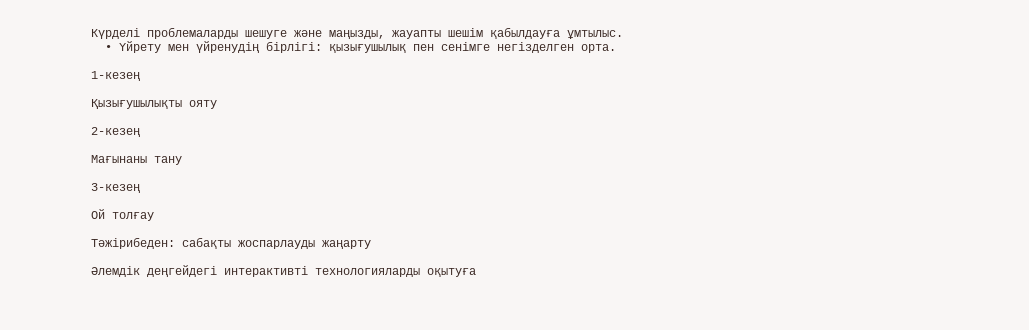Күрделі проблемаларды шешуге және маңызды, жауапты шешім қабылдауға ұмтылыс.
  • Үйрету мен үйренудің бірлігі: қызығушылық пен сенімге негізделген орта.

1-кезең

Қызығушылықты ояту

2-кезең

Мағынаны тану

3-кезең

Ой толғау

Тәжірибеден: сабақты жоспарлауды жаңарту

Әлемдік деңгейдегі интерактивті технологияларды оқытуға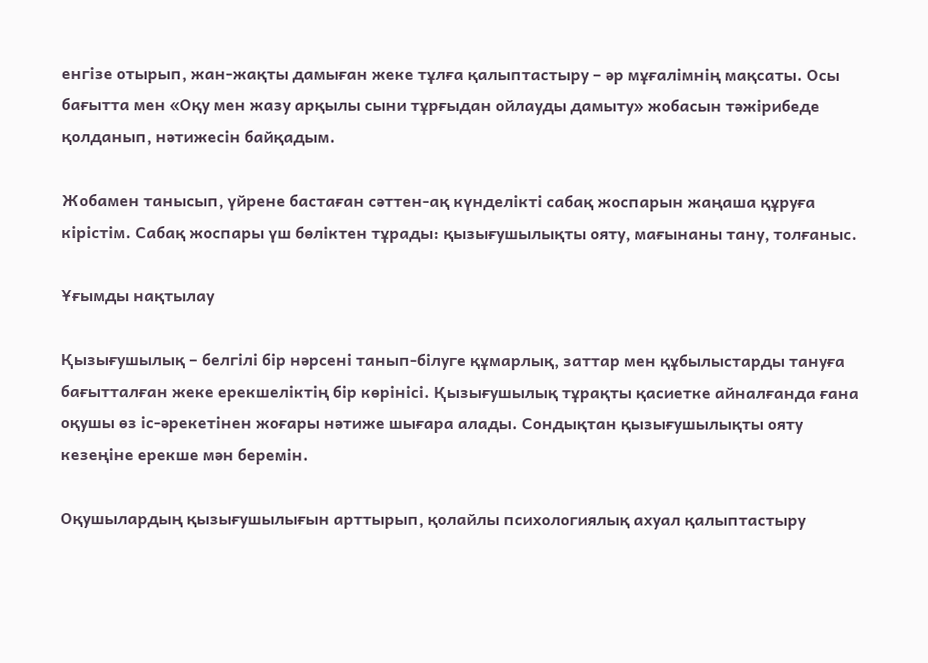енгізе отырып, жан-жақты дамыған жеке тұлға қалыптастыру – әр мұғалімнің мақсаты. Осы бағытта мен «Оқу мен жазу арқылы сыни тұрғыдан ойлауды дамыту» жобасын тәжірибеде қолданып, нәтижесін байқадым.

Жобамен танысып, үйрене бастаған сәттен-ақ күнделікті сабақ жоспарын жаңаша құруға кірістім. Сабақ жоспары үш бөліктен тұрады: қызығушылықты ояту, мағынаны тану, толғаныс.

Ұғымды нақтылау

Қызығушылық – белгілі бір нәрсені танып-білуге құмарлық, заттар мен құбылыстарды тануға бағытталған жеке ерекшеліктің бір көрінісі. Қызығушылық тұрақты қасиетке айналғанда ғана оқушы өз іс-әрекетінен жоғары нәтиже шығара алады. Сондықтан қызығушылықты ояту кезеңіне ерекше мән беремін.

Оқушылардың қызығушылығын арттырып, қолайлы психологиялық ахуал қалыптастыру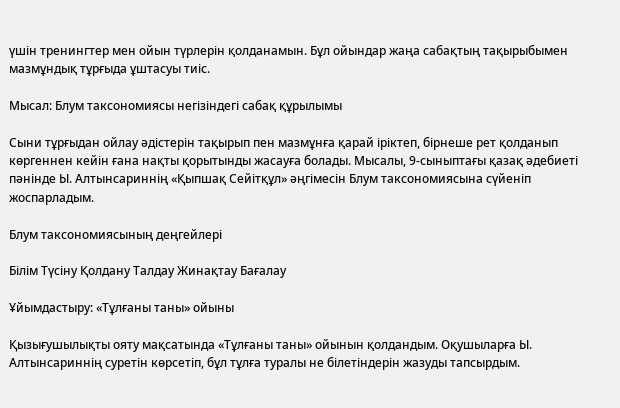үшін тренингтер мен ойын түрлерін қолданамын. Бұл ойындар жаңа сабақтың тақырыбымен мазмұндық тұрғыда ұштасуы тиіс.

Мысал: Блум таксономиясы негізіндегі сабақ құрылымы

Сыни тұрғыдан ойлау әдістерін тақырып пен мазмұнға қарай іріктеп, бірнеше рет қолданып көргеннен кейін ғана нақты қорытынды жасауға болады. Мысалы, 9-сыныптағы қазақ әдебиеті пәнінде Ы. Алтынсариннің «Қыпшақ Сейітқұл» әңгімесін Блум таксономиясына сүйеніп жоспарладым.

Блум таксономиясының деңгейлері

Білім Түсіну Қолдану Талдау Жинақтау Бағалау

Ұйымдастыру: «Тұлғаны таны» ойыны

Қызығушылықты ояту мақсатында «Тұлғаны таны» ойынын қолдандым. Оқушыларға Ы. Алтынсариннің суретін көрсетіп, бұл тұлға туралы не білетіндерін жазуды тапсырдым.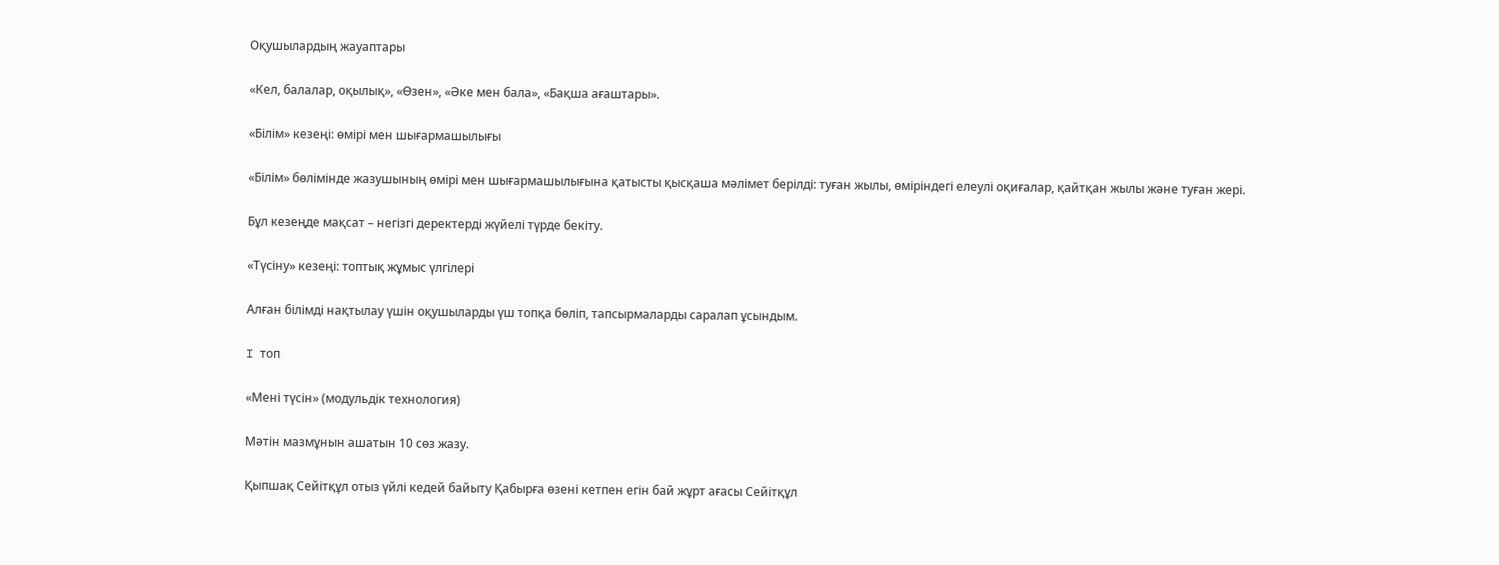Оқушылардың жауаптары

«Кел, балалар, оқылық», «Өзен», «Әке мен бала», «Бақша ағаштары».

«Білім» кезеңі: өмірі мен шығармашылығы

«Білім» бөлімінде жазушының өмірі мен шығармашылығына қатысты қысқаша мәлімет берілді: туған жылы, өміріндегі елеулі оқиғалар, қайтқан жылы және туған жері.

Бұл кезеңде мақсат – негізгі деректерді жүйелі түрде бекіту.

«Түсіну» кезеңі: топтық жұмыс үлгілері

Алған білімді нақтылау үшін оқушыларды үш топқа бөліп, тапсырмаларды саралап ұсындым.

I топ

«Мені түсін» (модульдік технология)

Мәтін мазмұнын ашатын 10 сөз жазу.

Қыпшақ Сейітқұл отыз үйлі кедей байыту Қабырға өзені кетпен егін бай жұрт ағасы Сейітқұл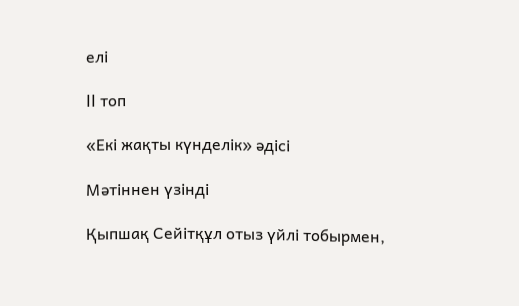елі

II топ

«Екі жақты күнделік» әдісі

Мәтіннен үзінді

Қыпшақ Сейітқұл отыз үйлі тобырмен,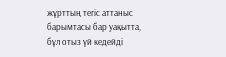жұрттың тегіс аттаныс барымтасы бар уақытта, бұл отыз үй кедейді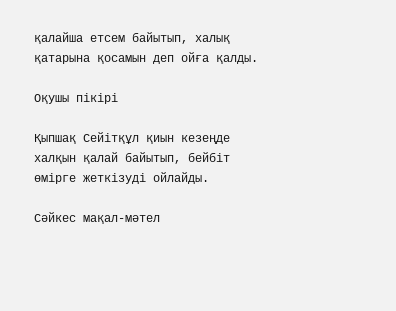қалайша етсем байытып, халық қатарына қосамын деп ойға қалды.

Оқушы пікірі

Қыпшақ Сейітқұл қиын кезеңде халқын қалай байытып, бейбіт өмірге жеткізуді ойлайды.

Сәйкес мақал-мәтел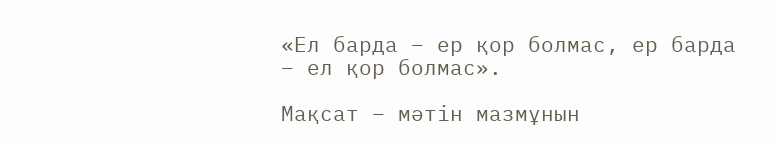«Ел барда – ер қор болмас, ер барда – ел қор болмас».

Мақсат – мәтін мазмұнын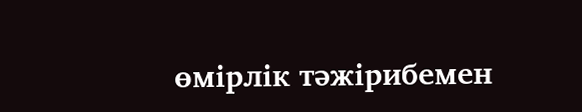өмірлік тәжірибемен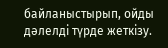байланыстырып, ойды дәлелді түрде жеткізу.